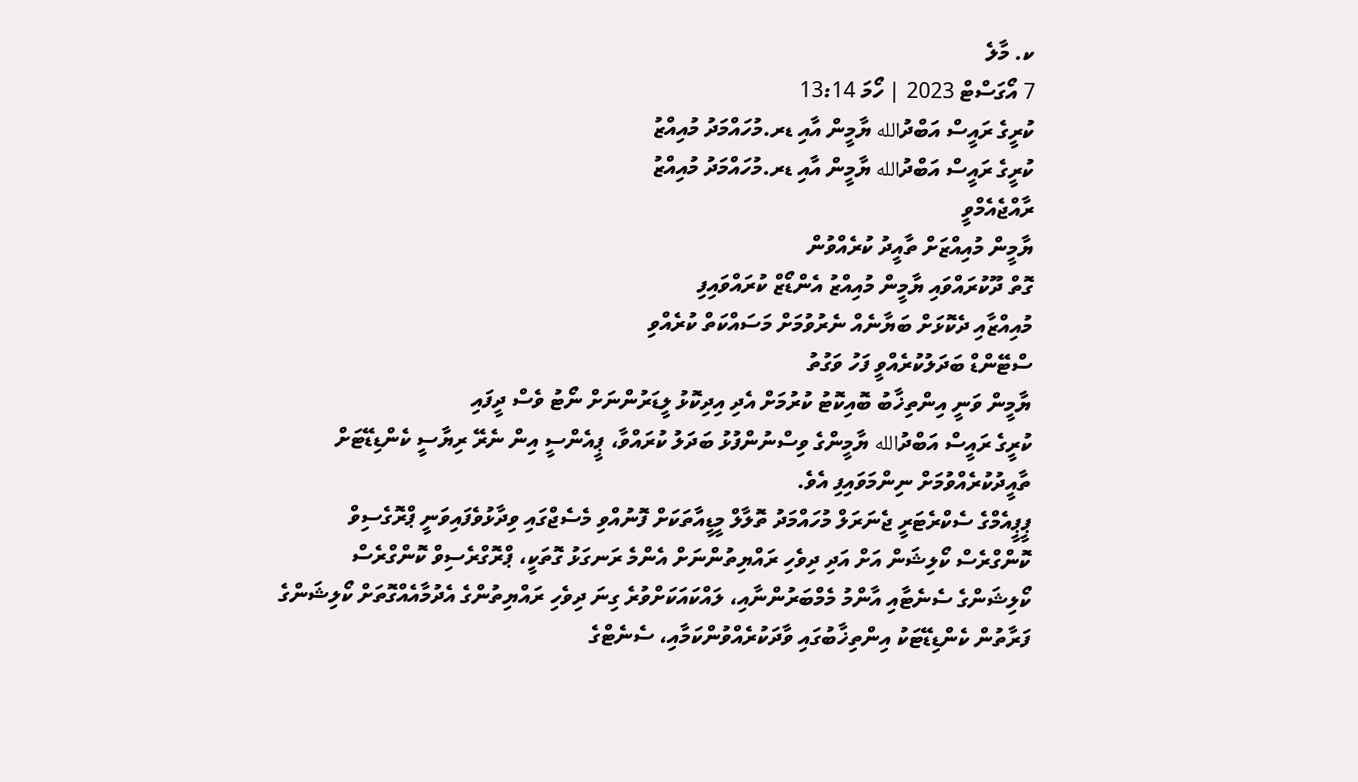ކ. މާލެ
7 އޯގަސްޓް 2023 | ހޯމަ 13:14
ކުރީގެ ރައީސް އަބްދުالله ޔާމީން އާއި ޑރ.މުހައްމަދު މުއިއްޒު
ކުރީގެ ރައީސް އަބްދުالله ޔާމީން އާއި ޑރ.މުހައްމަދު މުއިއްޒު
ރާއްޖެއެމްވީ
ޔާމީން މުއިއްޒަށް ތާއީދު ކުރެއްވުން
ގޮތް ދޫކުރައްވައި ޔާމީން މުއިއްޒު އެންޑޯޒް ކުރައްވައިފި
މުއިއްޒާއި ދެކޮޅަށް ބަޔާނެއް ނެރުވުމަށް މަސައްކަތް ކުރެއްވި
ސްޓޭންޑް ބަދަލުކުރެއްވީ ފަހު ވަގުތު
ޔާމީން ވަނީ އިންތިޚާބު ބޮއިކޮޓު ކުރުމަށް އެދި އިދިކޮޅު ލީޑަރުންނަށް ނޯޓު ވެސް ދީފައި
ކުރީގެ ރައީސް އަބްދުالله ޔާމީންގެ ވިސްނުންފުޅު ބަދަލު ކުރައްވާ، ޕީއެންސީ އިން ނެރޭ ރިޔާސީ ކެންޑިޑޭޓަށް ތާއީދުކުރެއްވުމަށް ނިންމަވައިފި އެވެ.
ޕީޕީއެމްގެ ސެކްރެޓަރީ ޖެނަރަލް މުހައްމަދު ތޮލާލް މީޑީއާތަކަށް ފޮނުއްވި މެސެޖްގައި ވިދާޅުވެފައިވަނީ ޕްރޮގެސިވް ކޮންގްރެސް ކޯލިޝަން އަށް އަދި ދިވެހި ރައްޔިތުންނަށް އެންމެ ރަނގަޅު ގޮތަކީ، ޕްރޮގްރެސިވް ކޮންގްރެސް ކޯލިޝަންގެ ސެނެޓާއި އާންމު މެމްބަރުންނާއި، ލައްކައަކަށްވުރެ ގިނަ ދިވެހި ރައްޔިތުންގެ އެދުމާއެއްގޮތަށް ކޯލިޝަންގެ ފަރާތުން ކެންޑިޑޭޓަކު އިންތިޚާބުގައި ވާދަކުރެއްވުންކަމާއި، ސެނެޓްގެ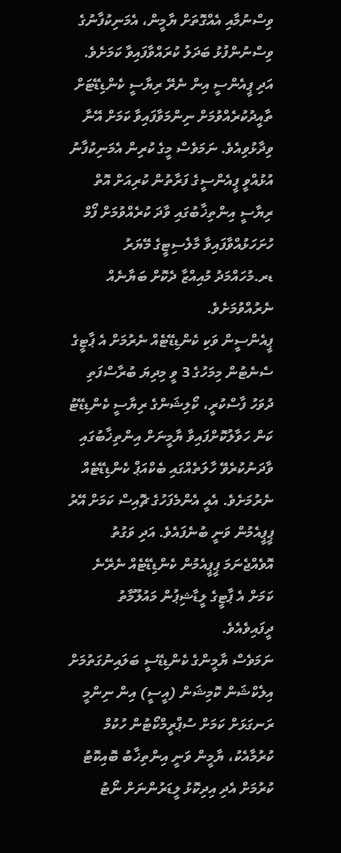ވިސްނުމާއި އެއްގޮތަށް ޔާމީން، އެމަނިކުފާނުގެ ވިސްނުންފުޅު ބަދަލު ކުރައްވާފައިވާ ކަމަށެވެ. އަދި ޕީއެންސީ އިން ނެރޭ ރިޔާސީ ކެންޑިޑޭޓަށް ތާއީދުކުރެއްވުމަށް ނިންމަވާފައިވާ ކަމަށް އޭނާ ވިދާޅުވިއެވެ. ނަމަވެސް މީގެ ކުރިން އެމަނިކުފާނު އުޅުއްވީ ޕީއެންސީގެ ފަރާތުން ކުރިއަށް އޮތް ރިޔާސީ އިންތިޚާބުގައި ވާދަ ކުރެއްވުމަށް ފޯމް ހުށަހަޅުއްވާފައިވާ މާލެސިޓީގެ މޭޔަރު ޑރ.މުހައްމަދު މުއިއްޒާ ދެކޮށް ބަޔާނެއް ނެރުއްވުމަށެވެ.
ޕީއެންސީން ވަކި ކެންޑިޑޭޓެއް ނެރުމަށް އެ ޕާޓީގެ ސެނެޓުން މިމަހުގެ 3 ވީ މިދިޔަ ބުރާސްފަތި ދުވަހު ފާސްކުރީ، ކޯލިޝަންގެ ރިޔާސީ ކެންޑިޑޭޓު ކަން ހަވާލުކޮށްފައިވާ ޔާމީނަށް އިންތިޚާބުގައި ވާދަނުކުރެވޭ ހާލަތެއްގައި ބެކްއަޕް ކެންޑިޑޭޓެއް ނެރުމަށެވެ. އެއީ އެންމެފަހުގެ ޗޮއިސް ކަމަށް އޭރު ޕީޕީއެމުން ވަނީ ބުނެފައެވެ. އަދި ވަގުތު އޮވެއްޖެނަމަ ޕީޕީއެމުން ކެންޑިޑޭޓެއް ނެރޭނެ ކަމަށް އެ ޕާޓީގެ ލީޑާޝިޕުން މައުލޫމާތު ދީފައިވެއެވެ.
ނަމަވެސް ޔާމީންގެ ކެންޑިޑޭސީ ބަލައިނުގަތުމަށް އިލެކްޝަން ކޮމިޝަން (އީސީ) އިން ނިންމީ ރަނގަޅަށް ކަމަށް ސުޕްރީމްކޯޓުން ހުކުމް ކުރުމާއެކު، ޔާމީން ވަނީ އިންތިޚާބު ބޮއިކޮޓު ކުރުމަށް އެދި އިދިކޮޅު ލީޑަރުންނަށް ނޯޓު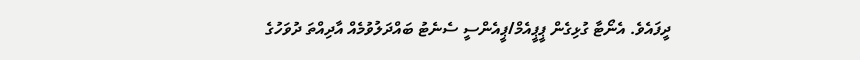ދީފައެވެ. އެނޯޓާ ގުޅިގެން ޕީޕީއެމް/ޕީއެންސީ ސެނެޓު ބައްދަލުވުމެއް އާދިއްތަ ދުވަހުގެ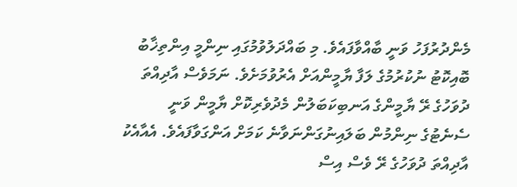މެންދުރުފަހު ވަނީ ބާއްވާފައެވެ. މި ބައްދަލުވުމުގައި ނިންމީ އިންތިޚާބު ބޮއިކޮޓު ނުކުރުމުގެ ލަފާ ޔާމީންއަށް އެރުވުމަށެވެ. ނަމަވެސް އާދިއްތަ ދުވަހުގެ ރޭ ޔާމީންގެ އަނބިކަބަލުން މެދުވެރިކޮށް ޔާމީން ވަނީ ސެނެޓުގެ ނިންމުން ބަލައިނުގަންނަވާނެ ކަމަށް އަންގަވާފައެވެ. އެއާއެކު އާދިއްތަ ދުވަހުގެ ރޭ ވެސް އިސް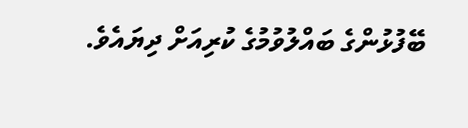ބޭފުޅުންގެ ބައްލުވުމުގެ ކުރިއަށް ދިޔައެވެ.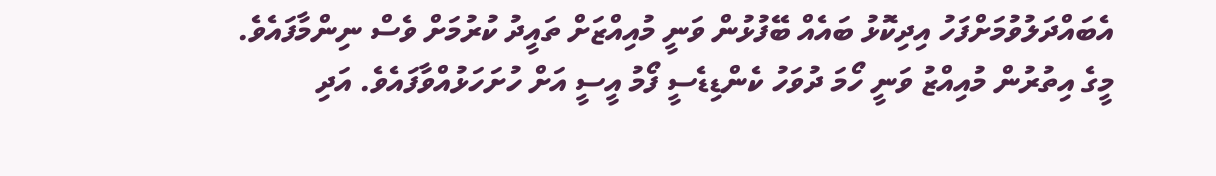އެބައްދަލުވުމަށްފަހު އިދިކޮޅު ބައެއް ބޭފުޅުން ވަނީ މުއިއްޒަށް ތައީދު ކުރުމަށް ވެސް ނިންމާފައެވެ.
މީގެ އިތުރުން މުއިއްޒު ވަނީ ހޯމަ ދުވަހު ކެންޑިޑެސީ ފޯމު އީސީ އަށް ހުށަހަޅުއްވާފައެވެ. އަދި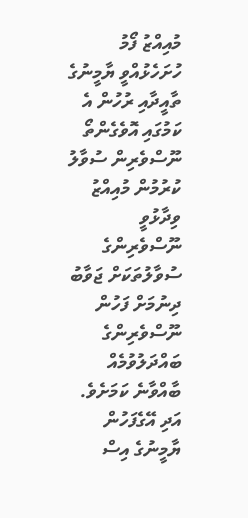މުއިއްޒު ފޯމު ހުށަހެޅުއްވީ ޔާމީނުގެ ތާއީދާއި ރުހުން އެ ކަމުގައި އޮވެގެންތޯ ނޫސްވެރިން ސުވާލު ކުރުމުން މުއިއްޒު ވިދާޅުވީ ނޫސްވެރިންގެ ސުވާލުތަކަށް ޖަވާބު ދިނުމަށް ފަހުން ނޫސްވެރިންގެ ބައްދަލުވުމެއް ބާއްވާނެ ކަމަށެވެ. އަދި އޭގެފަހުން ޔާމީނުގެ އިސް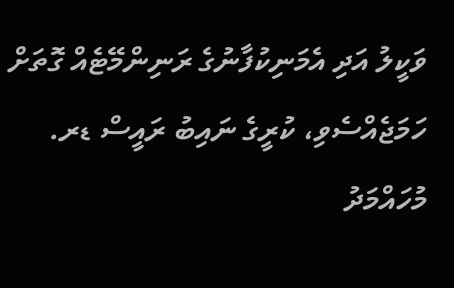ވަކީލު އަދި އެމަނިކުފާނުގެ ރަނިންމޭޓެއް ގޮތަށް ހަމަޖެއްސެވި، ކުރީގެ ނައިބު ރައީސް ޑރ. މުހައްމަދު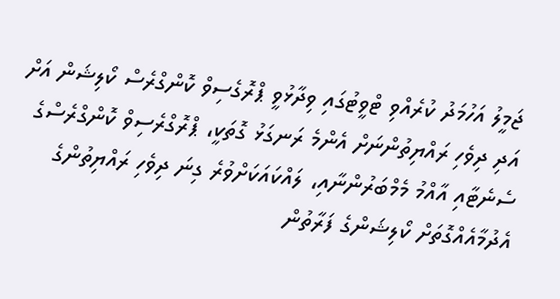ޖަމީލު އަހުމަދު ކުރެއްވި ޓްވީޓުގައި ވިދާޅުވީ ޕްރޮގެސިވް ކޮންގްރެސް ކޯލިޝަން އަށް އަދި ދިވެހި ރައްޔިތުންނަށް އެންމެ ރަނގަޅު ގޮތަކީ، ޕްރޮގްރެސިވް ކޮންގްރެސްގެ ސެނެޓާއި އާއްމު މެމްބަރުންނާއި، ލައްކައަކަށްވުރެ ގިނަ ދިވެހި ރައްޔިތުންގެ އެދުމާއެއްގޮތަށް ކޯލިޝަންގެ ފަރާތުން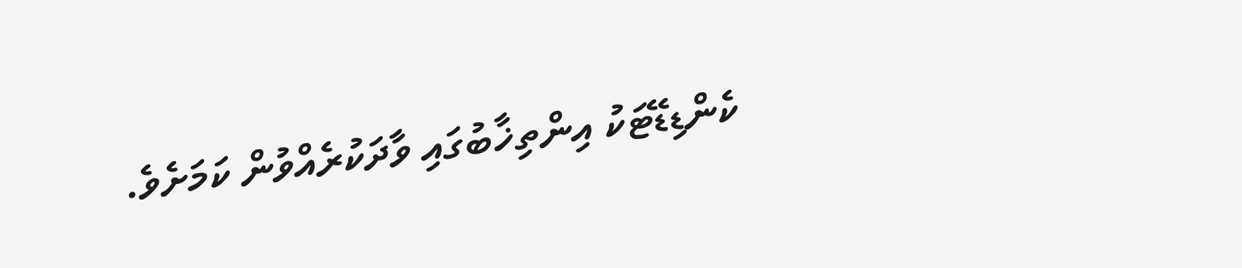ކެންޑިޑޭޓަކު އިންތިޚާބުގައި ވާދަކުރެއްވުން ކަމަށެވެ.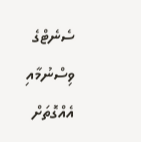ސެނެޓްގެ ވިސްނުމާއި އެއްގޮތަށް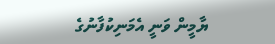ޔާމީން ވަނީ އެމަނިކުފާނުގެ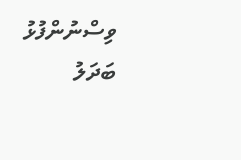ވިސްނުންފުޅު ބަދަލު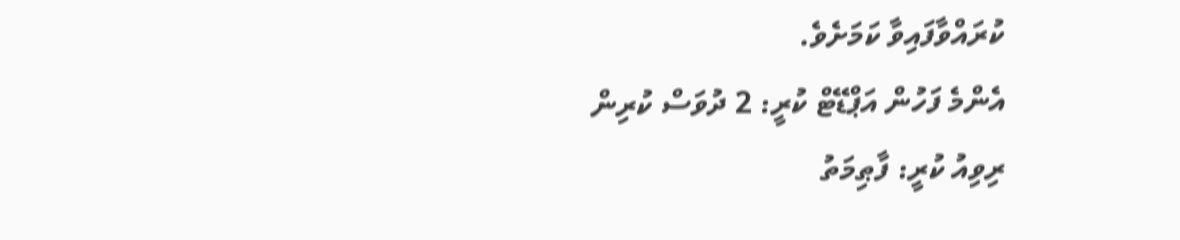ކުރައްވާފައިވާ ކަމަށެވެ.
އެންމެ ފަހުން އަޕްޑޭޓް ކުރީ: 2 ދުވަސް ކުރިން
ރިވިއު ކުރީ: ފާޠިމަތު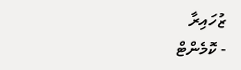ޒުހައިރާ
- ކޮމެންޓް